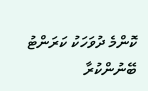ކޮންމެ ދުވަހަކު ކަރަންޓު ބޭނުންކުރާ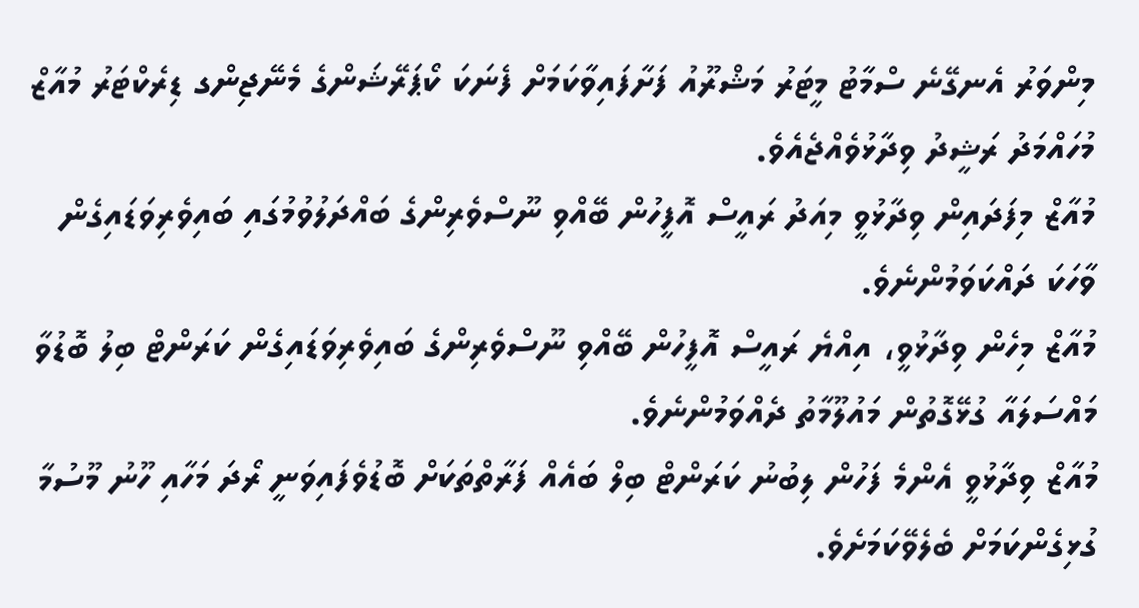މިންވަރު އެނގޭނެ ސްމާޓު މީޓަރު މަޝްރޫއު ފަށާފައިވާކަމަށް ފެނަކަ ކޯޕަރޭޝަންގެ މެނޭޖިންގ ޑިރެކްޓަރު މުއާޒް މުހައްމަދު ރަޝީދު ވިދާޅުވެއްޖެއެވެ.
މުއާޒް މިފަދައިން ވިދާޅުވީ މިއަދު ރައީސް އޮފީހުން ބޭއްވި ނޫސްވެރިންގެ ބައްދަލުވުމުގައި ބައިވެރިވަޑައިގެން ވާހަކަ ދައްކަވަމުންނެވެ.
މުއާޒް މިހެން ވިދާޅުވީ، އިއްޔެ ރައީސް އޮފީހުން ބޭއްވި ނޫސްވެރިންގެ ބައިވެރިވަޑައިގެން ކަރަންޓް ބިލު ބޮޑުވާ މައްސަލައާ ގުޅޭގޮތުން މައުލޫމާތު ދެއްވަމުންނެވެ.
މުއާޒް ވިދާޅުވީ އެންމެ ފަހުން ލިބުނު ކަރަންޓް ބިލް ބައެއް ފަރާތްތަކަށް ބޮޑުވެފައިވަނީ ރޯދަ މަހާއި ހޫނު މޫސުމާ ގުޅިގެންކަމަށް ބެލެވޭކަމަށެވެ.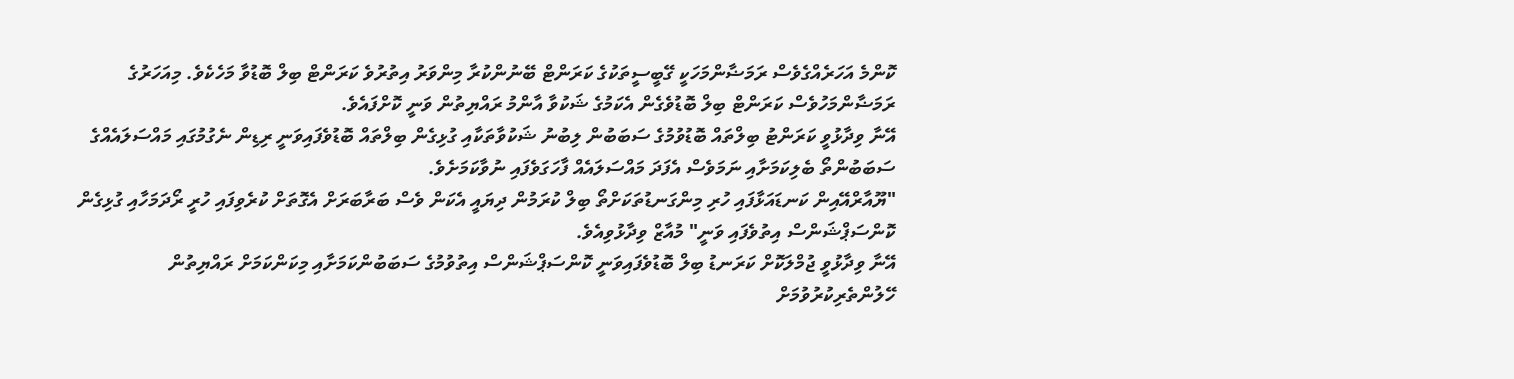ކޮންމެ އަހަރެއްގެވެސް ރަމަޟާންމަހަކީ ގޭބީސީތަކުގެ ކަރަންޓް ބޭނުންކުރާ މިންވަރު އިތުރުވެ ކަރަންޓް ބިލް ބޮޑުވާ މަހެކެވެ. މިއަހަރުގެ ރަމަޟާންމަހުވެސް ކަރަންޓް ބިލް ބޮޑުވެގެން އެކަމުގެ ޝަކުވާ އާންމު ރައްޔިތުން ވަނީ ކޮށްފައެވެ.
އޭނާ ވިދާޅުވީ ކަރަންޓު ބިލްތައް ބޮޑުވުމުގެ ސަބަބުން ލިބުނު ޝަކުވާތަކާއި ގުޅިގެން ބިލްތައް ބޮޑުވެފައިވަނީ ރިޑިން ނެގުމުގައި މައްސަލައެއްގެ ސަބަބުންތޯ ބެލިކަމަށާއި ނަމަވެސް އެފަދަ މައްސަލައެއް ފާހަގަވެފައި ނުވާކަމަށެވެ.
"ޔޫއާރްއޭއިން ކަނޑައަޅާފައި ހުރި މިންގަނޑުތަކަށްތޯ ބިލް ކުރަމުން ދިޔައީ އެކަން ވެސް ބަރާބަރަށް އެގޮތަށް ކުރެވިފައި ހުރީ ރޯދަމަހާއި ގުޅިގެން ކޮންސަޕްޝަންސް އިތުވެފައި ވަނީ" މުއާޒް ވިދާޅުވިއެވެ.
އޭނާ ވިދާޅުވީ ޖުމްލަކޮށް ކަރަނޑު ބިލް ބޮޑުވެފައިވަނީ ކޮންސަޕްޝަންސް އިތުވުމުގެ ސަބަބުންކަމަށާއި މިކަންކަމަށް ރައްޔިތުން ހޭލުންތެރިކުރުވުމަށް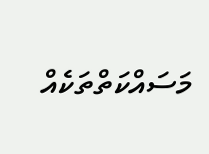މަސައްކަތްތަކެއް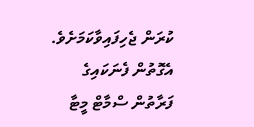ކުރަން ޖެހިފައިވާކަމަށެވެ.
އެގޮތުން ފެނަކައިގެ ފަރާތުން ސްމާޓް މީޓާ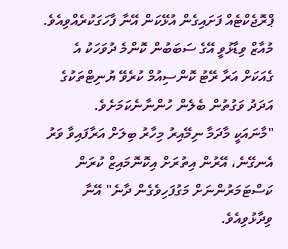ޕްރޮޖެކްޓެއް ފަށައިގެން އުޅޭކަން އޭނާ ފާހަގަކުރެއްވިއެވެ.
މުއާޒް ވިޑާޅުވީ އޭގެ ސަބަބުން ކޮންމެ ދުވަހަކު އެ ގެއަކަށް އަރާ ރޭޓު ކޮންސިއުމް ކުރެވޭ ޔުނިޓްތަކުގެ އަދަދު ވަގުތުން ބެލެން ހުންނާނެކަމަށެވެ.
"މާނައަކީ މާދަމާ ނިމޭއިރު މިހާރު ބިލަށް އަރާފައިވާ ވަރު އެނގޭނެ، އޭރުން އިތުރަށް އިކޮނޮމައިޒް ކުރަން ކަސްޓަމަރުންނަށް މަގުފަހިވެގެން ދާނެ" އޭނާ ވިދާޅުވިއެވެ.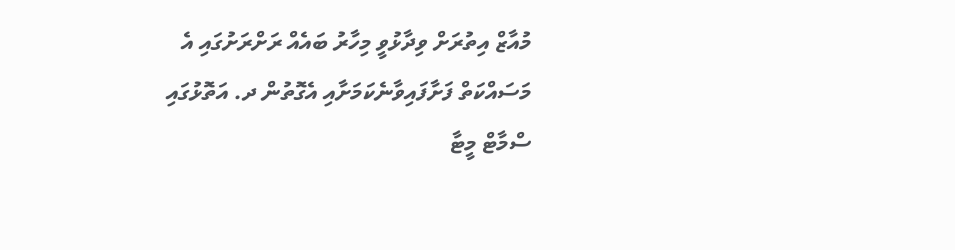މުއާޒް އިތުރަށް ވިދާޅުވީ މިހާރު ބައެއް ރަށްރަށުގައި އެ މަސައްކަތް ފަށާފައިވާނެކަމަށާއި އެގޮތުން ދ. އަތޮޅުގައި ސްމާޓް މީޓާ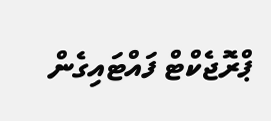ޕްރޮޖެކްޓް ފައްޓައިގެން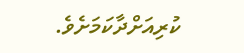ކުރިއަށްދާކަމަށެވެ.